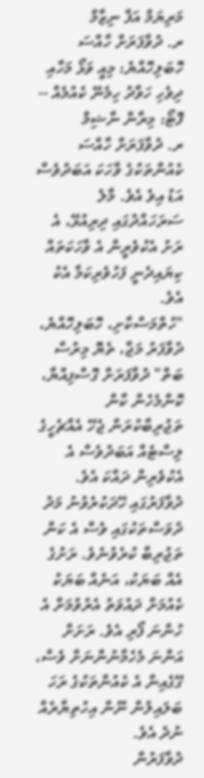މަރިޔަމް އަފާ ނިޒާމް
ރ. ދުވާފަރަށް ހާއްސަ ހޮބަލިހޮއްޔެ: މިއީ ވަޅޯ މަހާއި ދިވެހި ހަވާދު ހިމެނޭ ކެއުމެއް -- ފޮޓޯ: މިރާން ނާޝިމް
ރ. ދުވާފަރަށް ހާއްސަ ކެއުންތަކުގެ ވާހަކަ އަބަދުވެސް އަޑު އިވެ އެވެ. މާލެ ސަރަހައްދުގައި ދިރިއުޅޭ، އެ ރަށު އެކުވެރީން އެ ވާހަކަތައް ކިޔައިދެނީ ފަހުވެރިކަމާ އެކު އެވެ.
"ހުތްމަސްކާށި، ހޮބަލިހޮއްޔެ، ދުވާފަރު މަޖާ، ތެޔޮ މިރުސް ބަތް" ދުވާފަރަށް ގޮސްފިއްޔާ، ކޮންމެހެން ކާން ތަޖުރިބާކުރަން ޖެހޭ އެއްޗެހީގެ ލިސްޓެއް އަބަދުވެސް އެ އެކުވެރިން ދައްކަ އެވެ.
ދުވާފަރުގައި ހޭދަކުރެވުނު މަދު ދުވަސްތަކުގައި ވެސް އެ ކަން ތަޖުރިބާ ކުރެވުނެވެ. ރަށުގެ އެއް ބަޔަކު، އަނެއް ބަޔަކު ކެއުމަށް ދައުވަތު އެރުވުމަށް އެ ހުންނަ ފޯރި އެވެ. ރަށަށް އަންނަ މެހެމާނުންނަށް ވެސް، ގޭގެއިން އެ ކެއުންތަކުގެ ރަހަ ބަލައިލުން ނޫން އިހުތިޔާރެއް ނުދެ އެވެ.
ދުވާފަރުން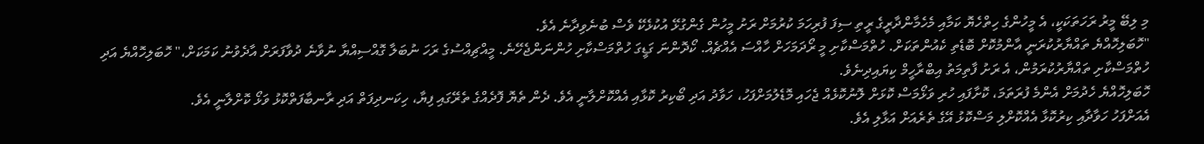މި ލިބޭ މީރު ރަހަތަކަކީ، އެ މީހުންގެ ހިތްހެޔޮ ކަމާއި މެހެމާންދާރީގެ ރީތި ސިފަ ފުރިހަމަ ކުރުމަށް ރަށު މީހުން ގެންގުޅޭ އުކުޅެކޭ ވެސް ބުނެވިދާނެ އެވެ.
"ހޮބަލިހޮއްޔެ ތައްޔާރުކުރަނީ އާންމުކޮށް ބޮޑެތި ކެއުންތަކަށް. ހުތްމަސްކާށި މީ ރޯދަމަހަށް ހާއްސަ އެއްޗެއް. ކޯދޮންނަ ގަޑީގަ ހުތްމަސްކާށި ހުންނަންޖެހޭނެ. މީއްޗިއްސުގެ ރަހަ ނުބަލާ ގޮއްސިއްޔާ ނުވާނެ ދުވާފަރަށް އާދެވުނު ކަމަކަށް،" ހޮބަލިހޮއްޔެ އަދި ހުތްމަސްކާށި ތައްޔާރުކުރަމުން، އެ ރަށު ފާތިމަތު އިބްރާހީމް ކިޔައިދިނެވެ.
ހޮބަލިހޮއްޔެ ހެދުމަށް އެންމެ ފުރަތަމަ، ކޮށާފައި ހުރި ވަޅޯމަސް ކޮޅަށް ލޮނުކޮޅެއް ޖެހައި މޮޑެލުމަށްފަހު، ހަވާދު އަދި ބޯކިރު ކޮޅާއި އެއްކޮށްލާނީ އެވެ. ދެން ތެޔޮ ފޮދެއްގެ ތެރޭގައި ފިޔާ، ހިކަނދިފަތް އަދި ރާނބާފަތްކޮޅު ވަޅޯ ކޮށްލާނީ އެވެ.
އެއަށްފަހު ހަވާދާއި ކިރުކޮޅާ އެއްކޮށްލި މަސްކޮޅު އޭގެ ތެރެއަށް އަޅާލި އެވެ.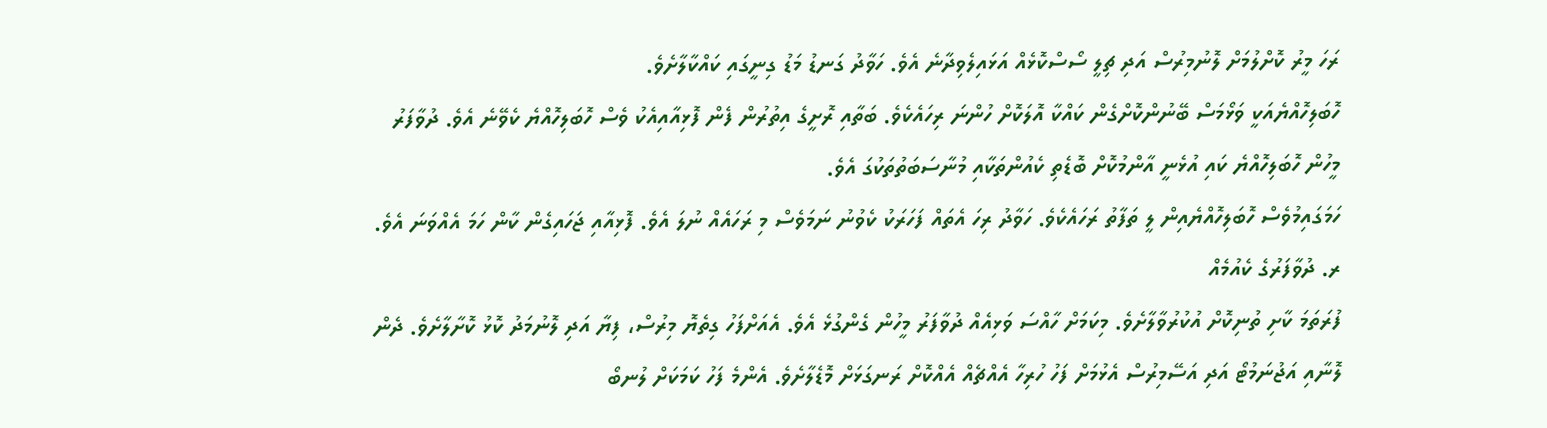ރަހަ މީރު ކޮށްލުމަށް ލޮނުމިރުސް އަދި ޗިލީ ސޯސްކޮޅެއް އަޅައިލެވިދާނެ އެވެ. ހަވާދު ގަނޑު މަޑު ގިނީގައި ކައްކާލާށެވެ.
ހޮބަލިހޮއްޔެއަކީ ވަޅޯމަސް ބޭނުންކޮށްގެން ކައްކާ އޮލަކޮށް ހުންނަ ރިހައެކެވެ. ބަތާއި ރޮށީގެ އިތުރުން ފެން ފޮޅިއާއިއެކު ވެސް ހޮބަލިހޮއްޔެ ކެވޭނެ އެވެ. ދުވާފަރު މީހުން ހޮބަލިހޮއްޔެ ކައި އުޅެނީ އާންމުކޮށް ބޮޑެތި ކެއުންތަކާއި މުނާސަބަތުތަކުގަ އެވެ.
ހަމަގައިމުވެސް ހޮބަލިހޮއްޔެއިން ލީ ތަފާތު ރަހައެކެވެ. ހަވާދު ރިހަ އެތައް ފަހަރަކު ކެވުނު ނަމަވެސް މި ރަހައެއް ނުލަ އެވެ. ފޮޅިއާއި ޖަހައިގެން ކާން ހަމަ އެއްވަނަ އެވެ.
ރ. ދުވާފަރުގެ ކެއުމެއް
ފުރަތަމަ ކާށި ތުނިކޮށް އުކުރުވާލާށެވެ. މިކަމަށް ހާއްސަ ވަޅިއެއް ދުވާފަރު މީހުން ގެންގުޅެ އެވެ. އެއަށްފަހު ގިތެޔޮ މިރުސް، ފިޔާ އަދި ލޮނުމަދު ކޮޅު ކޮށާލާށެވެ. ދެން ލޮނާއި އަޖުނަމުޓޯ އަދި އަސޭމިރުސް އެޅުމަށް ފަހު ހުރިހާ އެއްޗެއް އެއްކޮށް ރަނގަޅަށް މޮޑެލާށެވެ. އެންމެ ފަހު ކަމަކަށް ލުނބޯ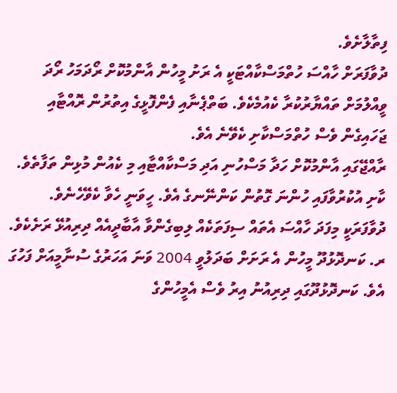ފިތާލާށެވެ.
ދުވާފަރަށް ހާއްސަ ހުތްމަސްކާއްޓަކީ އެ ރަށު މީހުން އާންމުކޮށް ރޯދަމަހު ރޯދަ ވީއްލުމަށް ތައްޔާރުކުރާ ކެއުމެކެވެ. ބަތްޕެނާއި ފެންފޮޅީގެ އިތުރުން ރޮއްޓާއި ޖަހައިގެން ވެސް ހުތްމަސްކާށި ކެވޭނެ އެވެ.
ރާއްޖޭގައި އާންމުކޮށް ހަދާ މަސްހުނި އަދި މަސްކާއްޓާއި މި ކެއުން މުޅިން ތަފާތެވެ. ކާށި އުކުރުވާފައި ހުންނަ ގޮތުން ކަންނޭނގެ އެވެ. ހީވަނީ ހެވާ ކެވޭހެނެވެ.
ދުވާފަރަކީ މިފަދަ ހާއްސަ އެތައް ސިފަތަކެއް ލިބިގެންވާ އާބާދީއެއް ދިރިއުޅޭ ރަށެކެވެ. ރ. ކަނދޮޅުދޫ މީހުން އެ ރަށަށް ބަދަލުވީ 2004 ވަނަ އަހަރުގެ ސުނާމީއަށް ފަހުގަ އެވެ. ކަނދޮޅުދޫގައި ދިރިއުނު އިރު ވެސް އެމީހުންގެ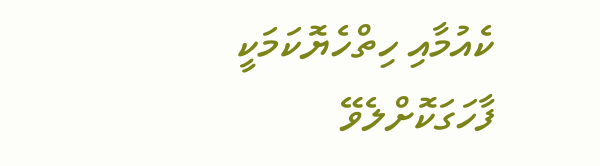ކެއުމާއި ހިތްހެޔޮކަމަކީ ފާހަގަކޮށްލެވޭ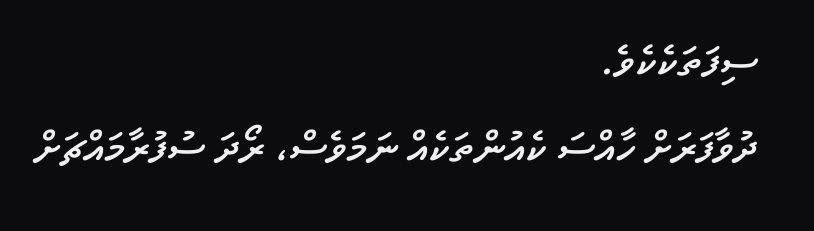ސިފަތަކެކެވެ.
ދުވާފަރަށް ހާއްސަ ކެއުންތަކެއް ނަމަވެސް، ރޯދަ ސުފުރާމައްޗަށް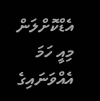އެޑްކޮށްލަން މިއީ ހަމަ އެއްވަނައިގެ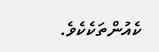ކެއުންތަކެކެވެ.